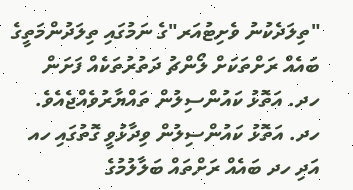"ތިލަދެކުނު ވެށިޓުއަރ"ގެ ނަމުގައި ތިލަދުންމަތީގެ ބައެއް ރަށްތަކަށް ލޯންޗު ދަތުރުތަކެއް ފަށަން ހދ. އަތޮޅު ކައުންސިލުން ތައްޔާރުވެއްޖެއެވެ.
ހދ. އަތޮޅު ކައުންސިލުން ވިދާޅުވީ ގޮތުގައި ހއ އަދި ހދ ބައެއް ރަށްތައް ބަލާލުމުގެ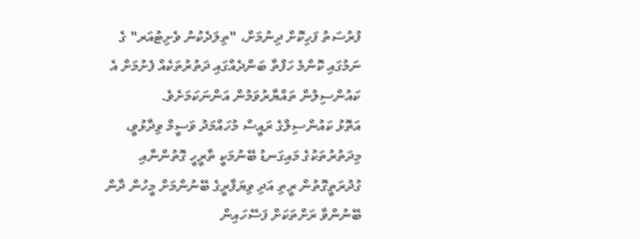ފުރުސަތު ފަހިކޮށް ދިނުމަށް، "ތިލަދެކުނު ވެށިޓުއަރ" ގެ ނަމުގައި ކޮންމެ ހަފްތާ ބަންދެއްގައި ދަތުރުތަކެއް ފެށުމަށް އެ ކައުންސިލުން ތައްޔާރުވަމުން އަންނަކަމަށެވެ.
އަތޮޅު ކައުންސިލްގެ ރައީސް މުހައްމަދު ވަސީމް ވިދާޅުވީ، މިދަތުރުތަކުގެ މައިގަނޑު ބޭނުމަކީ ތާރީހީ ގޮތުންނާއި ގުދުރަތީގޮތުން ރީތި އަދި ވިޔަފާރީގެ ބޭނުންމަށް މީހުން ދާން ބޭނުންވާ ރަށްތަކަށް ފަސޭހައިން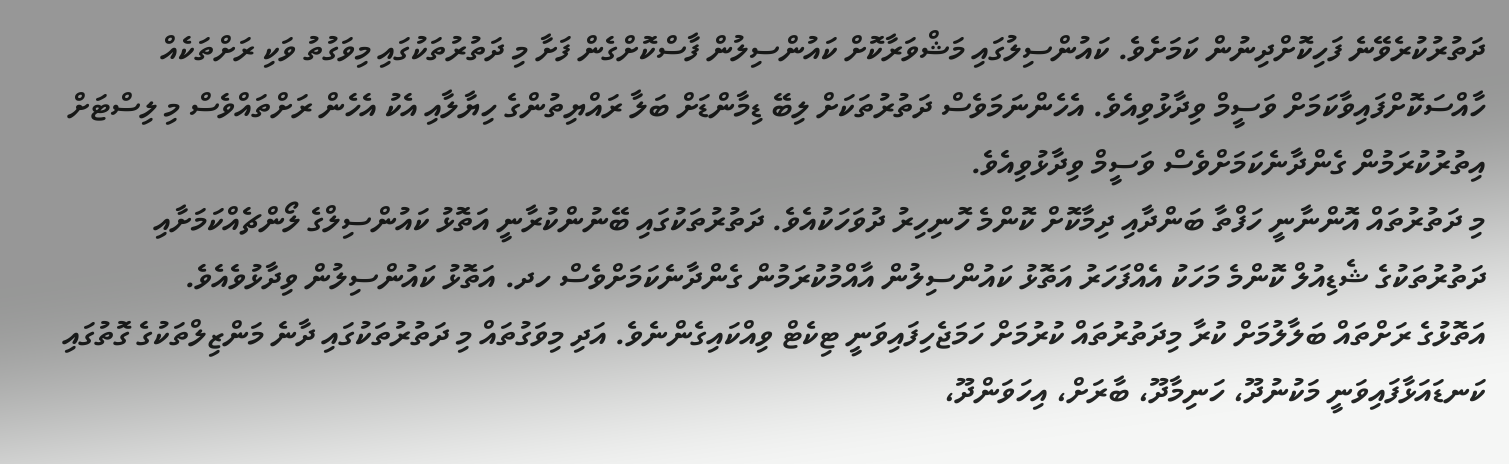ދަތުރުކުރެވޭނެ ފަހިކޮށްދިނުން ކަމަށެވެ. ކައުންސިލުގައި މަޝްވަރާކޮށް ކައުންސިލުން ފާސްކޮށްގެން ފަށާ މި ދަތުރުތަކުގައި މިވަގުތު ވަކި ރަށްތަކެއް ހާއްސަކޮށްފައިވާކަމަށް ވަސީމް ވިދާޅުވިއެވެ. އެހެންނަމަވެސް ދަތުރުތަކަށް ލިބޭ ޑިމާންޑަށް ބަލާ ރައްޔިތުންގެ ހިޔާލާއި އެކު އެހެން ރަށްތައްވެސް މި ލިސްޓަށް އިތުރުކުރަމުން ގެންދާނެކަމަށްވެސް ވަސީމް ވިދާޅުވިއެވެ.
މި ދަތުރުތައް އޮންނާނީ ހަފްތާ ބަންދާއި ދިމާކޮށް ކޮންމެ ހޮނިހިރު ދުވަހަކުއެވެ. ދަތުރުތަކުގައި ބޭނުންކުރާނީ އަތޮޅު ކައުންސިލްގެ ލޯންޗެއްކަމަށާއި ދަތުރުތަކުގެ ޝެޑިއުލް ކޮންމެ މަހަކު އެއްފަހަރު އަތޮޅު ކައުންސިލުން އާއްމުކުރަމުން ގެންދާނެކަމަށްވެސް ހދ. އަތޮޅު ކައުންސިލުން ވިދާޅުވެއެވެ.
އަތޮޅުގެ ރަށްތައް ބަލާލުމަށް ކުރާ މިދަތުރުތައް ކުރުމަށް ހަމަޖެހިފައިވަނީ ޓިކެޓް ވިއްކައިގެންނެވެ. އަދި މިވަގުތައް މި ދަތުރުތަކުގައި ދާނެ މަންޒިލްތަކުގެ ގޮތުގައި ކަނޑައަޅާފައިވަނީ މަކުނުދޫ، ހަނިމާދޫ، ބާރަށް، އިހަވަންދޫ،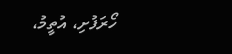ހޯރަފުށި، އުތީމު،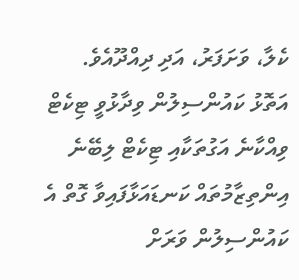ކެލާ، ވަށަފަރު، އަދި ދިއްދޫއެވެ.
އަތޮޅު ކައުންސިލުން ވިދާޅުވީ ޓިކެޓް ވިއްކާނެ އަގުތަކާއި ޓިކެޓް ލިބޭނެ އިންތިޒާމުތައް ކަނޑައަޅާފައިވާ ގޮތް އެ ކައުންސިލުން ވަރަށް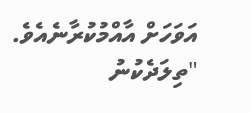އަވަހަށް އާއްމުކުރާނެއެވެ.
"ތިލަދެކުނު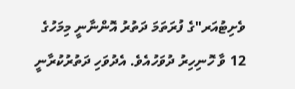ވެށިޓުއަރ"ގެ ފުރަތަމަ ދަތުރު އޮންނާނީ މިމަހުގެ 12 ވާ ހޮނިހިރު ދުވަހުއެވެ. އެދުވަހި ދަތުރުކުރާނީ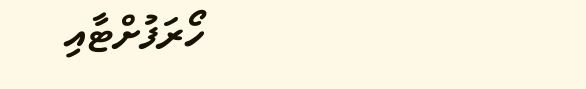ހޯރަފުށްޓާއި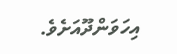އިހަވަންދޫއަށެވެ.